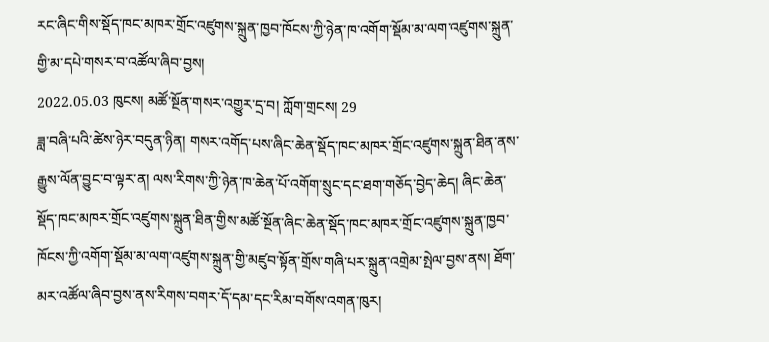རང་ཞིང་གིས་སྡོད་ཁང་མཁར་གྲོང་འཛུགས་སྐྲུན་ཁྱབ་ཁོངས་ཀྱི་ཉེན་ཁ་འགོག་སྡོམ་མ་ལག་འཛུགས་སྐྲུན་གྱི་མ་དཔེ་གསར་བ་འཚོལ་ཞིབ་བྱས།
2022.05.03 ཁུངས། མཚོ་སྔོན་གསར་འགྱུར་དྲ་བ། ཀློག་གྲངས། 29
ཟླ་བཞི་པའི་ཚེས་ཉེར་བདུན་ཉིན། གསར་འགོད་པས་ཞིང་ཆེན་སྡོད་ཁང་མཁར་གྲོང་འཛུགས་སྐྲུན་ཐིན་ནས་རྒྱུས་ལོན་བྱུང་བ་ལྟར་ན། ལས་རིགས་ཀྱི་ཉེན་ཁ་ཆེན་པོ་འགོག་སྲུང་དང་ཐག་གཅོད་བྱེད་ཆེད། ཞིང་ཆེན་སྡོད་ཁང་མཁར་གྲོང་འཛུགས་སྐྲུན་ཐིན་གྱིས་མཚོ་སྔོན་ཞིང་ཆེན་སྡོད་ཁང་མཁར་གྲོང་འཛུགས་སྐྲུན་ཁྱབ་ཁོངས་ཀྱི་འགོག་སྡོམ་མ་ལག་འཛུགས་སྐྲུན་གྱི་མཛུབ་སྟོན་གྲོས་གཞི་པར་སྐྲུན་འགྲེམ་སྤེལ་བྱས་ནས། ཐོག་མར་འཚོལ་ཞིབ་བྱས་ནས་རིགས་བགར་དོ་དམ་དང་རིམ་བགོས་འགན་ཁུར།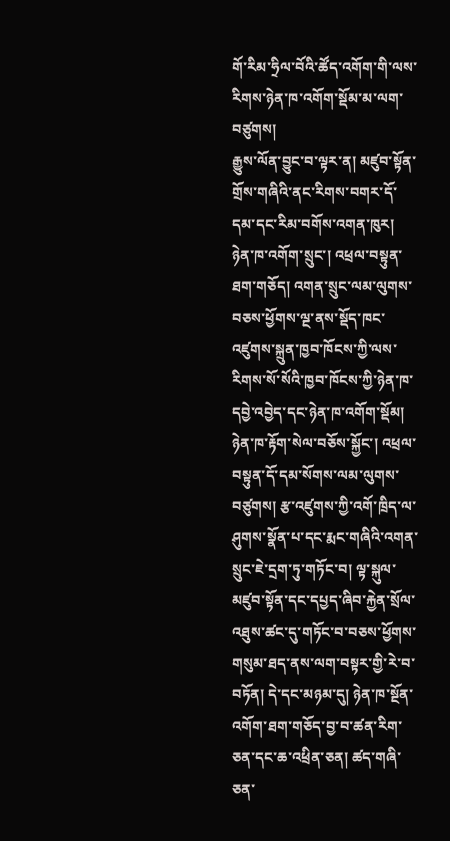གོ་རིམ་ཧྲིལ་བོའི་ཚོད་འགོག་གི་ལས་རིགས་ཉེན་ཁ་འགོག་སྡོམ་མ་ལག་བཙུགས།
རྒྱུས་ལོན་བྱུང་བ་ལྟར་ན། མཛུབ་སྟོན་གྲོས་གཞིའི་ནང་རིགས་བགར་དོ་དམ་དང་རིམ་བགོས་འགན་ཁུར། ཉེན་ཁ་འགོག་སྲུང་། འཕྲལ་བསྟུན་ཐག་གཅོད། འགན་སྲུང་ལམ་ལུགས་བཅས་ཕྱོགས་ལྔ་ནས་སྡོད་ཁང་འཛུགས་སྐྲུན་ཁྱབ་ཁོངས་ཀྱི་ལས་རིགས་སོ་སོའི་ཁྱབ་ཁོངས་ཀྱི་ཉེན་ཁ་དབྱེ་འབྱེད་དང་ཉེན་ཁ་འགོག་སྡོམ། ཉེན་ཁ་རྟོག་སེལ་བཅོས་སྐྱོང་། འཕྲལ་བསྟུན་དོ་དམ་སོགས་ལམ་ལུགས་བཙུགས། རྩ་འཛུགས་ཀྱི་འགོ་ཁྲིད་ལ་ཤུགས་སྣོན་པ་དང་རྨང་གཞིའི་འགན་སྲུང་ཇེ་དྲག་ཏུ་གཏོང་བ། ལྟ་སྐུལ་མཛུབ་སྟོན་དང་དཔྱད་ཞིབ་རྐྱེན་སྲོལ་འཐུས་ཚང་དུ་གཏོང་བ་བཅས་ཕྱོགས་གསུམ་ཐད་ནས་ལག་བསྟར་གྱི་རེ་བ་བཏོན། དེ་དང་མཉམ་དུ། ཉེན་ཁ་སྔོན་འགོག་ཐག་གཅོད་བྱ་བ་ཚན་རིག་ཅན་དང་ཆ་འཕྲིན་ཅན། ཚད་གཞི་ཅན་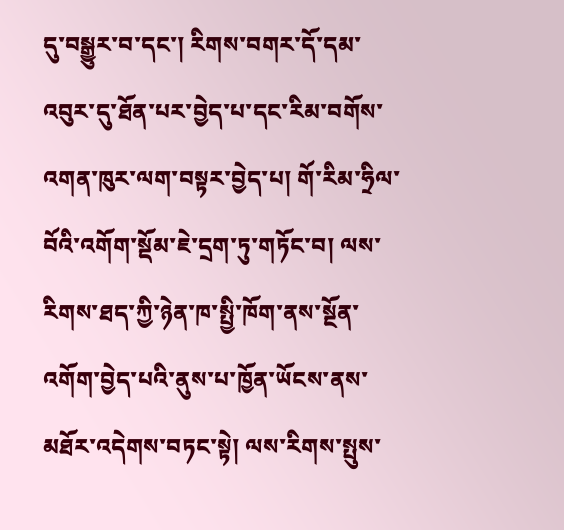དུ་བསྒྱུར་བ་དང་། རིགས་བགར་དོ་དམ་འབུར་དུ་ཐོན་པར་བྱེད་པ་དང་རིམ་བགོས་འགན་ཁུར་ལག་བསྟར་བྱེད་པ། གོ་རིམ་ཧྲིལ་བོའི་འགོག་སྡོམ་ཇེ་དྲག་ཏུ་གཏོང་བ། ལས་རིགས་ཐད་ཀྱི་ཉེན་ཁ་སྤྱི་ཁོག་ནས་སྔོན་འགོག་བྱེད་པའི་ནུས་པ་ཁྱོན་ཡོངས་ནས་མཐོར་འདེགས་བཏང་སྟེ། ལས་རིགས་སྤུས་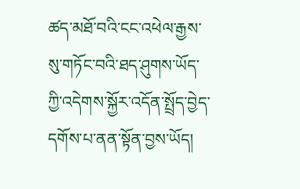ཚད་མཐོ་བའི་ངང་འཕེལ་རྒྱས་སུ་གཏོང་བའི་ཐད་ཤུགས་ཡོད་ཀྱི་འདེགས་སྐྱོར་འདོན་སྤྲོད་བྱེད་དགོས་པ་ནན་སྟོན་བྱས་ཡོད།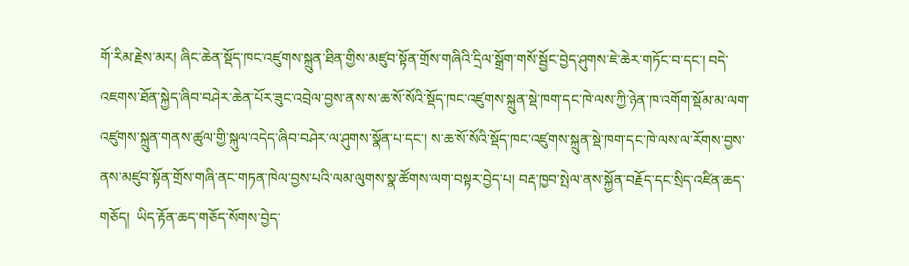གོ་རིམ་རྗེས་མར། ཞིང་ཆེན་སྡོད་ཁང་འཛུགས་སྐྲུན་ཐིན་གྱིས་མཛུབ་སྟོན་གྲོས་གཞིའི་དྲིལ་སྒྲོག་གསོ་སྦྱོང་བྱེད་ཤུགས་ཇེ་ཆེར་གཏོང་བ་དང་། བདེ་འཇགས་ཐོན་སྐྱེད་ཞིབ་བཤེར་ཆེན་པོར་ཟུང་འབྲེལ་བྱས་ནས་ས་ཆ་སོ་སོའི་སྡོད་ཁང་འཛུགས་སྐྲུན་སྡེ་ཁག་དང་ཁེ་ལས་ཀྱི་ཉེན་ཁ་འགོག་སྡོམ་མ་ལག་འཛུགས་སྐྲུན་གནས་ཚུལ་གྱི་སྐུལ་འདེད་ཞིབ་བཤེར་ལ་ཤུགས་སྣོན་པ་དང་། ས་ཆ་སོ་སོའི་སྡོད་ཁང་འཛུགས་སྐྲུན་སྡེ་ཁག་དང་ཁེ་ལས་ལ་རོགས་བྱས་ནས་མཛུབ་སྟོན་གྲོས་གཞི་ནང་གཏན་ཁེལ་བྱས་པའི་ལམ་ལུགས་སྣ་ཚོགས་ལག་བསྟར་བྱེད་པ། བརྡ་ཁྱབ་སྤེལ་ནས་སྐྱོན་བརྗོད་དང་སྲིད་འཛིན་ཆད་གཅོད།  ཡིད་རྟོན་ཆད་གཅོད་སོགས་བྱེད་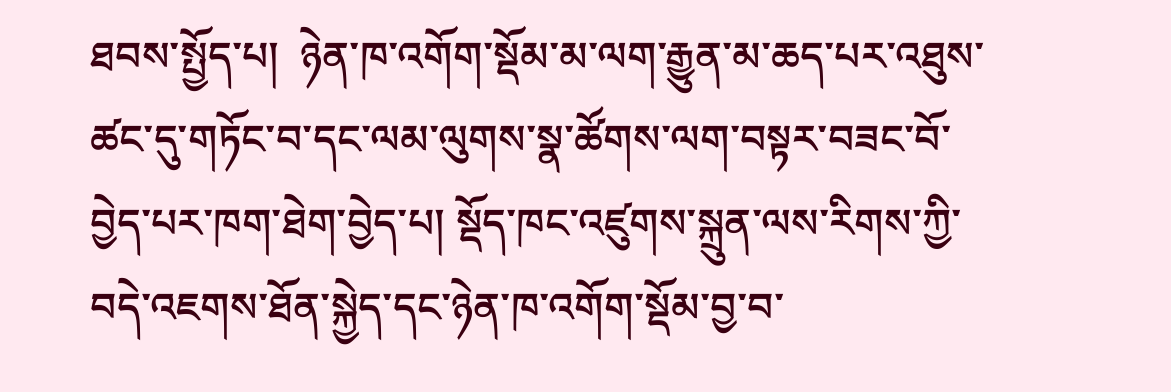ཐབས་སྤྱོད་པ།  ཉེན་ཁ་འགོག་སྡོམ་མ་ལག་རྒྱུན་མ་ཆད་པར་འཐུས་ཚང་དུ་གཏོང་བ་དང་ལམ་ལུགས་སྣ་ཚོགས་ལག་བསྟར་བཟང་བོ་བྱེད་པར་ཁག་ཐེག་བྱེད་པ། སྡོད་ཁང་འཛུགས་སྐྲུན་ལས་རིགས་ཀྱི་བདེ་འཇགས་ཐོན་སྐྱེད་དང་ཉེན་ཁ་འགོག་སྡོམ་བྱ་བ་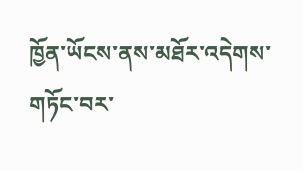ཁྱོན་ཡོངས་ནས་མཐོར་འདེགས་གཏོང་བར་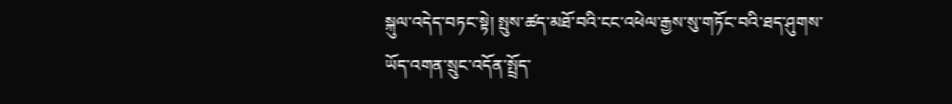སྐུལ་འདེད་བཏང་སྟེ། སྤུས་ཚད་མཐོ་བའི་ངང་འཕེལ་རྒྱས་སུ་གཏོང་བའི་ཐད་ཤུགས་ཡོད་འགན་སྲུང་འདོན་སྤྲོད་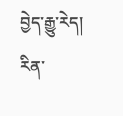བྱེད་རྒྱུ་རེད།
རིན་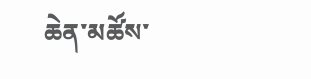ཆེན་མཚོས་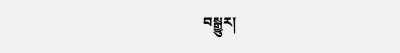བསྒྱུར།